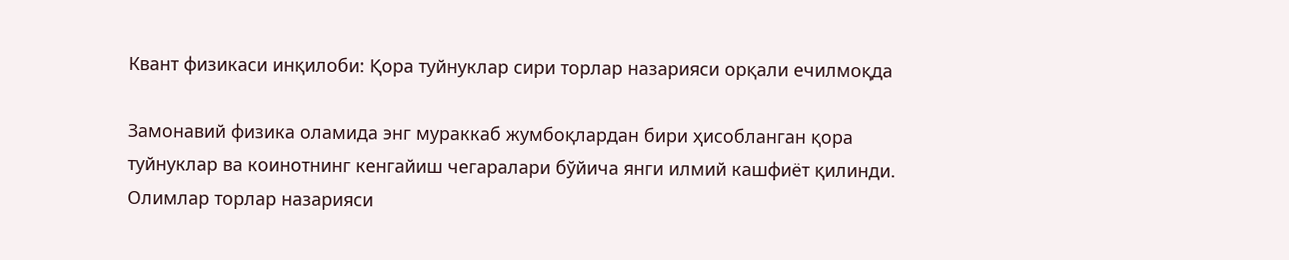Квант физикаси инқилоби: Қора туйнуклар сири торлар назарияси орқали ечилмоқда

Замонавий физика оламида энг мураккаб жумбоқлардан бири ҳисобланган қора туйнуклар ва коинотнинг кенгайиш чегаралари бўйича янги илмий кашфиёт қилинди. Олимлар торлар назарияси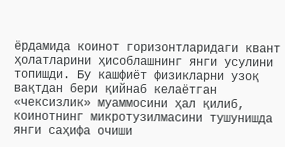ёрдамида коинот горизонтларидаги квант ҳолатларини ҳисоблашнинг янги усулини топишди. Бу кашфиёт физикларни узоқ вақтдан бери қийнаб келаётган «чексизлик» муаммосини ҳал қилиб, коинотнинг микротузилмасини тушунишда янги саҳифа очиши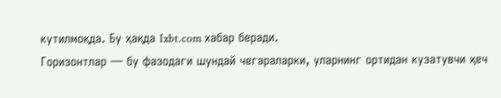кутилмоқда. Бу ҳақда Ixbt.com хабар беради.
Горизонтлар — бу фазодаги шундай чегараларки, уларнинг ортидан кузатувчи ҳеч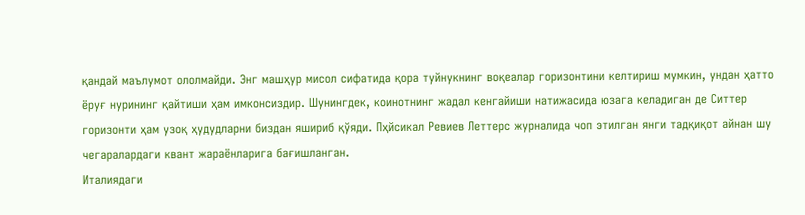қандай маълумот ололмайди. Энг машҳур мисол сифатида қора туйнукнинг воқеалар горизонтини келтириш мумкин, ундан ҳатто ёруғ нурининг қайтиши ҳам имконсиздир. Шунингдек, коинотнинг жадал кенгайиши натижасида юзага келадиган де Ситтер горизонти ҳам узоқ ҳудудларни биздан яшириб қўяди. Пҳйсикал Ревиев Леттерс журналида чоп этилган янги тадқиқот айнан шу чегаралардаги квант жараёнларига бағишланган.
Италиядаги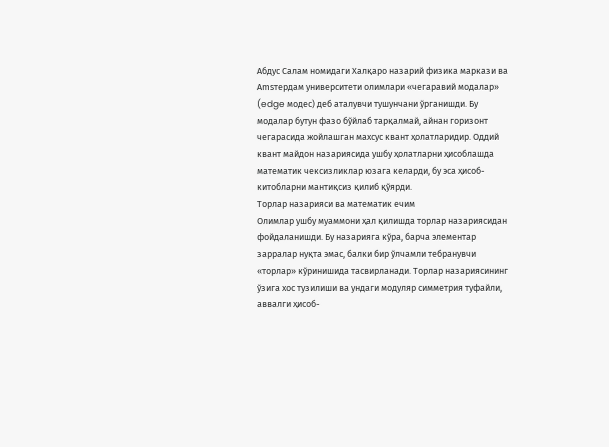Абдус Салам номидаги Халқаро назарий физика маркази ва Аmsтердам университети олимлари «чегаравий модалар» (edge модес) деб аталувчи тушунчани ўрганишди. Бу модалар бутун фазо бўйлаб тарқалмай, айнан горизонт чегарасида жойлашган махсус квант ҳолатларидир. Оддий квант майдон назариясида ушбу ҳолатларни ҳисоблашда математик чексизликлар юзага келарди, бу эса ҳисоб-китобларни мантиқсиз қилиб қўярди.
Торлар назарияси ва математик ечим
Олимлар ушбу муаммони ҳал қилишда торлар назариясидан фойдаланишди. Бу назарияга кўра, барча элементар зарралар нуқта эмас, балки бир ўлчамли тебранувчи «торлар» кўринишида тасвирланади. Торлар назариясининг ўзига хос тузилиши ва ундаги модуляр симметрия туфайли, аввалги ҳисоб-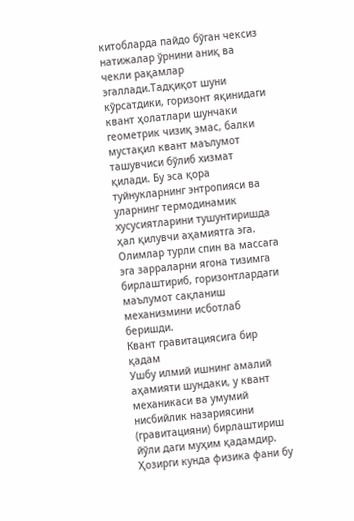китобларда пайдо бўган чексиз натижалар ўрнини аниқ ва чекли рақамлар эгаллади.Тадқиқот шуни кўрсатдики, горизонт яқинидаги квант ҳолатлари шунчаки геометрик чизиқ эмас, балки мустақил квант маълумот ташувчиси бўлиб хизмат қилади. Бу эса қора туйнукларнинг энтропияси ва уларнинг термодинамик хусусиятларини тушунтиришда ҳал қилувчи аҳамиятга эга. Олимлар турли спин ва массага эга зарраларни ягона тизимга бирлаштириб, горизонтлардаги маълумот сақланиш механизмини исботлаб беришди.
Квант гравитациясига бир қадам
Ушбу илмий ишнинг амалий аҳамияти шундаки, у квант механикаси ва умумий нисбийлик назариясини (гравитацияни) бирлаштириш йўли даги муҳим қадамдир. Ҳозирги кунда физика фани бу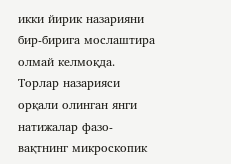икки йирик назарияни бир-бирига мослаштира олмай келмоқда. Торлар назарияси орқали олинган янги натижалар фазо-вақтнинг микроскопик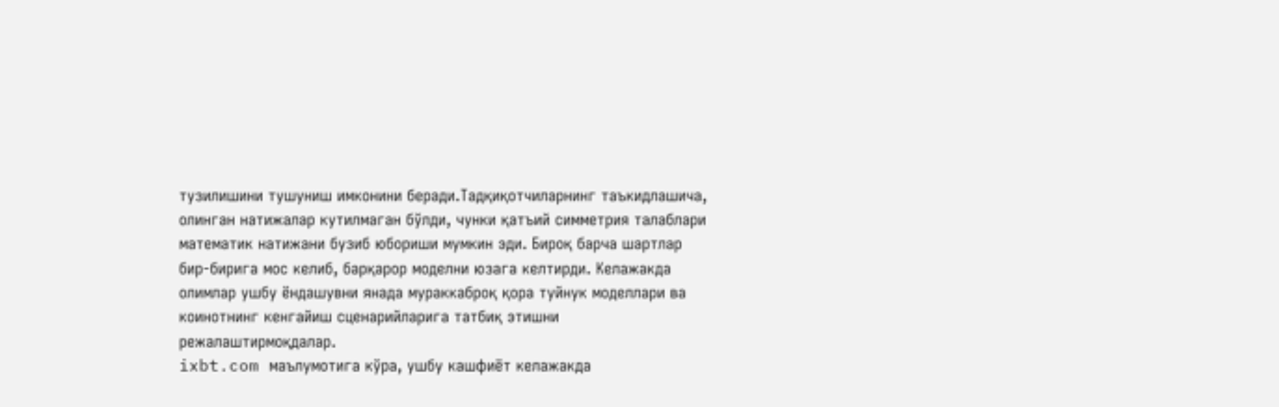тузилишини тушуниш имконини беради.Тадқиқотчиларнинг таъкидлашича, олинган натижалар кутилмаган бўлди, чунки қатъий симметрия талаблари математик натижани бузиб юбориши мумкин эди. Бироқ барча шартлар бир-бирига мос келиб, барқарор моделни юзага келтирди. Келажакда олимлар ушбу ёндашувни янада мураккаброқ қора туйнук моделлари ва коинотнинг кенгайиш сценарийларига татбиқ этишни режалаштирмоқдалар.
ixbt.com маълумотига кўра, ушбу кашфиёт келажакда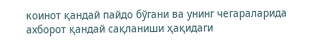коинот қандай пайдо бўгани ва унинг чегараларида ахборот қандай сақланиши ҳақидаги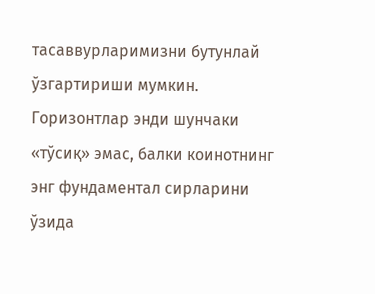тасаввурларимизни бутунлай ўзгартириши мумкин. Горизонтлар энди шунчаки «тўсиқ» эмас, балки коинотнинг энг фундаментал сирларини ўзида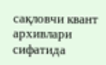сақловчи квант архивлари сифатида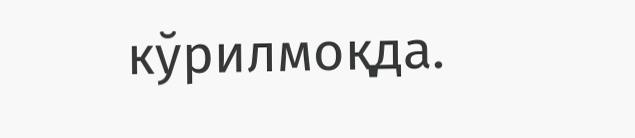кўрилмоқда.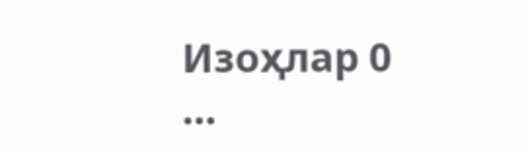Изоҳлар 0
…